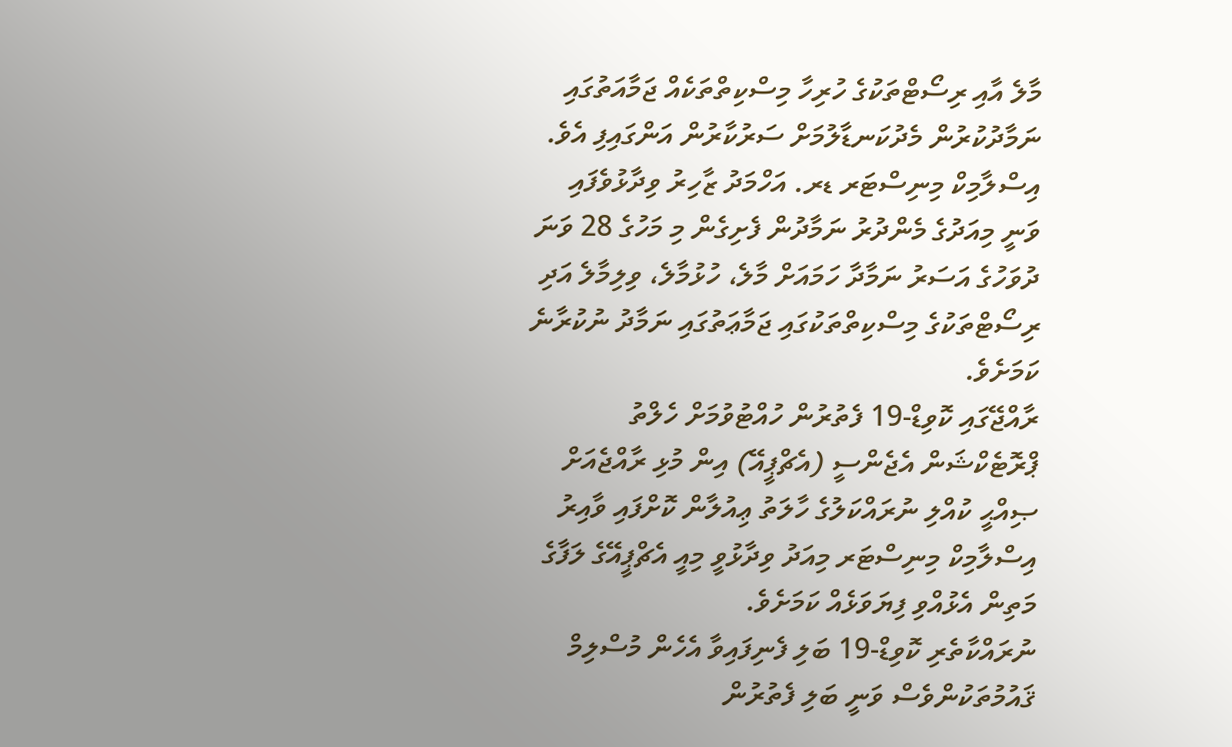މާލެ އާއި ރިސޯޓްތަކުގެ ހުރިހާ މިސްކިތްތަކެއް ޖަމާއަތުގައި ނަމާދުކުރުން މެދުކަނޑާލުމަށް ސަރުކާރުން އަންގައިފި އެވެ.
އިސްލާމިކް މިނިސްޓަރ ޑރ. އަހްމަދު ޒާހިރު ވިދާޅުވެފައި ވަނީ މިއަދުގެ މެންދުރު ނަމާދުން ފެށިގެން މި މަހުގެ 28 ވަނަ ދުވަހުގެ އަސަރު ނަމާދާ ހަމައަށް މާލެ، ހުޅުމާލެ، ވިލިމާލެ އަދި ރިސޯޓްތަކުގެ މިސްކިތްތަކުގައި ޖަމާޢަތުގައި ނަމާދު ނުކުރާނެ ކަމަށެވެ.
ރާއްޖޭގައި ކޮވިޑް-19 ފެތުރުން ހުއްޓުވުމަށް ހެލްތު ޕްރޮޓެކްޝަން އެޖެންސީ (އެޗްޕީއޭ) އިން މުޅި ރާއްޖެއަށް ޞިއްޙީ ކުއްލި ނުރައްކަލުގެ ހާލަތު ޢިއުލާން ކޮށްފައި ވާއިރު އިސްލާމިކް މިނިސްޓަރ މިއަދު ވިދާޅުވީ މިއީ އެޗްޕީއޭގެ ލަފާގެ މަތިން އެޅުއްވި ފިޔަވަޅެއް ކަމަށެވެ.
ނުރައްކާތެރި ކޮވިޑް-19 ބަލި ފެނިފައިވާ އެހެން މުސްލިމް ޤައުމުތަކުންވެސް ވަނީ ބަލި ފެތުރުން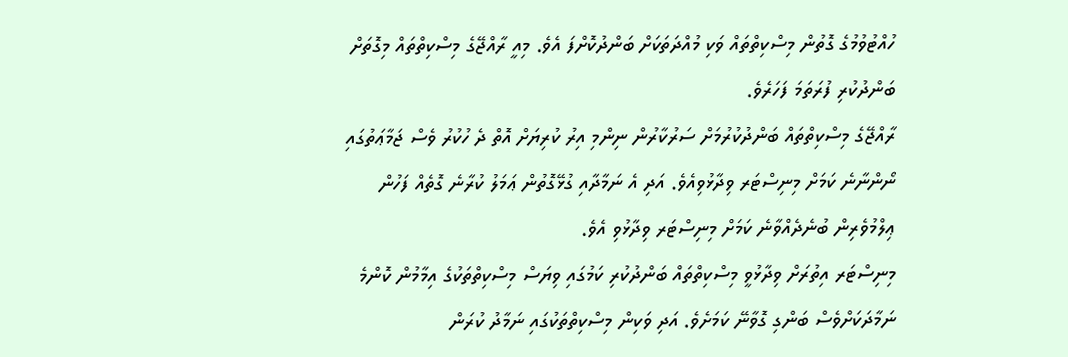ހުއްޓުވުމުގެ ގޮތުން މިސްކިތްތައް ވަކި މުއްދަތަކަށް ބަންދުކޮށްފަ އެވެ. މިއީ ރާއްޖޭގެ މިސްކިތްތައް މިގޮތަށް ބަންދުކުރި ފުރަތަމަ ފަހަރެވެ.
ރާއްޖޭގެ މިސްކިތްތައް ބަންދުކުރުމަށް ސަރުކާރުން ނިންމި އިރު ކުރިޔަށް އޮތް ދެ ހުކުރު ވެސް ޖަމާޢަތުގައި ނޯންނާނެ ކަމަށް މިނިސްޓަރ ވިދާޅުވިއެވެ. އަދި އެ ނަމާދާއި ގުޅޭގޮތުން ޢަމަލު ކުރާނެ ގޮތެއް ފަހުން ޢިލްމުވެރިން ބުނެދެއްވާނެ ކަމަށް މިނިސްޓަރ ވިދާޅުވި އެވެ.
މިނިސްޓަރ އިތުރަށް ވިދާޅުވީ މިސްކިތްތައް ބަންދުކުރި ކަމުގައި ވިޔަސް މިސްކިތްތަކުގެ އިމާމުން ކޮންމެ ނަމާދަކަށްވެސް ބަންގި ގޮވާނޭ ކަމަށެވެ. އަދި ވަކިން މިސްކިތްތަކުގައި ނަމާދު ކުރަން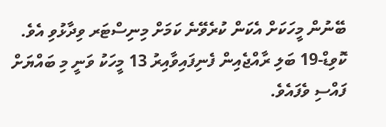ބޭނުން މީހަކަށް އެކަން ކުރެވޭނެ ކަމަށް މިނިސްޓަރ ވިދާޅުވި އެވެ.
ކޮވިޑް-19 ބަލި ރާއްޖެއިން ފެނިފައިވާއިރު 13 މީހަކު ވަނީ މި ބައްޔަށް ފައްސި ވެފައެވެ.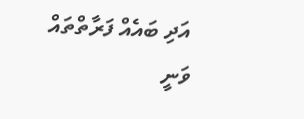އަދި ބައެއް ފަރާތްތައް ވަނީ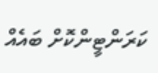ކަރަންޓީންކޮށް ބައެއް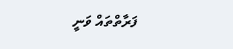ފަރާތްތައް ވަނީ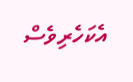އެކަހެރިވެސް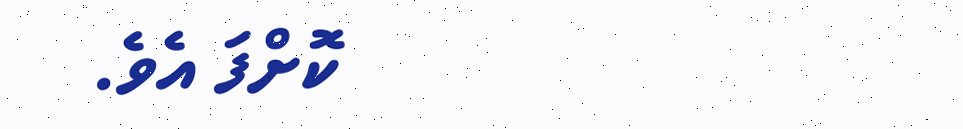ކޮށްފަ އެވެ.